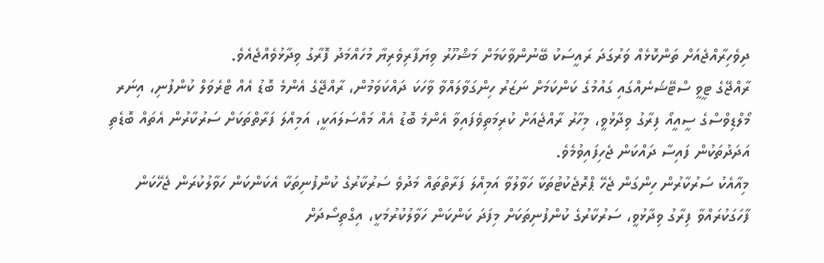ދިވެހިރާއްޖެއަށް ތަންކޮޅެއް ވަރުގަދަ ރައީސަކު ބޭނުންވާކަމަށް މަޝްހޫރު ވިޔަފާރިވެރިޔާ މުހައްމަދު ފޮރާގު ވިދާޅުވެއްޖެއެވެ.
ރާއްޖޭގެ ޓީވީ ސްޓޭޝަނެއްގައި ގައުމުގެ ކަންކަމަށް ނަޒަރު ހިންގަވާލައްވާ ވާހަކަ ދައްކަވަމުން، ރާއްޖޭގެ އެންމެ ބޮޑު އެއް ޓްރެވަލް ކުންފުނި، އިނަރ މޯލްޑިވްސްގެ ސީއީއޯ ފިރާގު ވިދާޅުވީ، މިހާރު ރާއްޖެއަށް ކުރިމަތިވެފައިވާ އެންމެ ބޮޑު އެއް މައްސަލައަކީ، އަމިއްލަ ފަރާތްތަކަށް ސަރުކާރުން އެތައް ބޮޑެތި އަދަދުތަކުން ފައިސާ ދައްކަން ޖެހިފައިވުމެވެ.
މިއާއެކު ސަރުކާރުން ހިންގަން ޖެހޭ ޕްރޮޖެކުޓުތަކާ ހަވާލުވާ އަމިއްލަ ފަރާތްތައް މަދުވެ ސަރުކާރުގެ ކުންފުނިތަކާ އެކަންކަން ހަވާލުކުރަން ޖެހޭކަން ފާހަގަކުރައްވާ ފިރާގު ވިދާޅުވީ، ސަރުކާރުގެ ކުންފުނިތަކަށް މިފަދަ ކަންކަން ހަވާލުކުރުމަކީ، އިގްތިސޯދަށް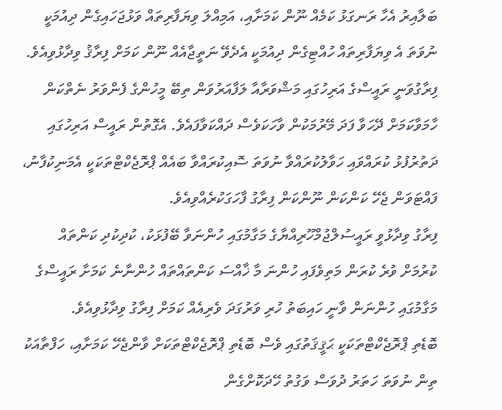ބަލާއިރު އެހާ ރަނގަޅު ކަމެއް ނޫން ކަމަށާއި، އަމިއްލަ ވިޔަފާރިތައް ވަޅުޖަހައިގެން ދިއުމަކީ ނުވަތަ އެ ވިޔަފާރިތައް ހުއްޓިގެން ދިއުމަކީ އެދެވޭ ނަތީޖާއެއް ނޫން ކަމަށް ފިރާޤު ވިދާޅުވިއެވެ.
ފިރާގުވަނީ ރައީސްގެ އަރިހުގައި މަޝްވަރާއާ ލަފާއަރުވަން ތިބޭ މީހުންގެ ފެންވަރު ނެތްކަން ހާމަވާކަމަށް ދޭހަވާ ފަދަ މޭރުމަކުން ވާހަކަވެސް ދައްކަވާފައެވެ. އެގޮތުން ރައީސް އަރިހުގައި ދަތުރުފުޅު ކުރައްވައި ހަވާލުކުރައްވާ ނުވަތަ ސޮއިކުރައްވާ ބައެއް ޕްރޮޖެކްޓްތަކަކީ އެމަނިކުފާނު، ފައްޓަވަން ޖެހޭ ކަންކަން ނޫންކަން ފިރާގު ފާހަގަކުރެއްވިއެވެ.
ފިރާގު ވިދާޅުވީ ރައީސުލްޖުމްހޫރިއްޔާގެ މަގާމުގައި ހުންނަވާ ބޭފުޅަކު، ކުދިކުދި ކަންތައް ކުރުމަށް ވުރެ ކުރަން މަތިވެފައި ހުންނަ މާ ޚާއްސަ ކަންތައްތައް ހުންނާނެ ކަމަށާ ރައީސްގެ މަގާމުގައި ހުންނަން ވާނީ ހައިބަތު ހުރި ވަރުގަދަ ވެރިއެއް ކަމަށް ފިރާގު ވިދާޅުވިއެވެ.
ބޮޑެތި ޕްރޮޖެކްޓްތަކަކީ ޙަޤީޤަތުގައި ވެސް ބޮޑެތި ޕްރޮޖެކްޓްތަކަށް ވާންޖެހޭ ކަމަށާއި، ހަފްތާއަކު ތިން ނުވަތަ ހަތަރު ދުވަސް ވަގުތު ހޭދަކޮށްގެން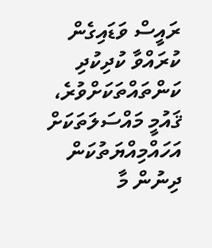ރައީސް ވަޑައިގެން ކުރައްވާ ކުދިކުދި ކަންތައްތަކަށްވުރެ، ޤައުމީ މައްސަލަތަކަށް އަހައްމިއްޔަތުކަން ދިނުން މާ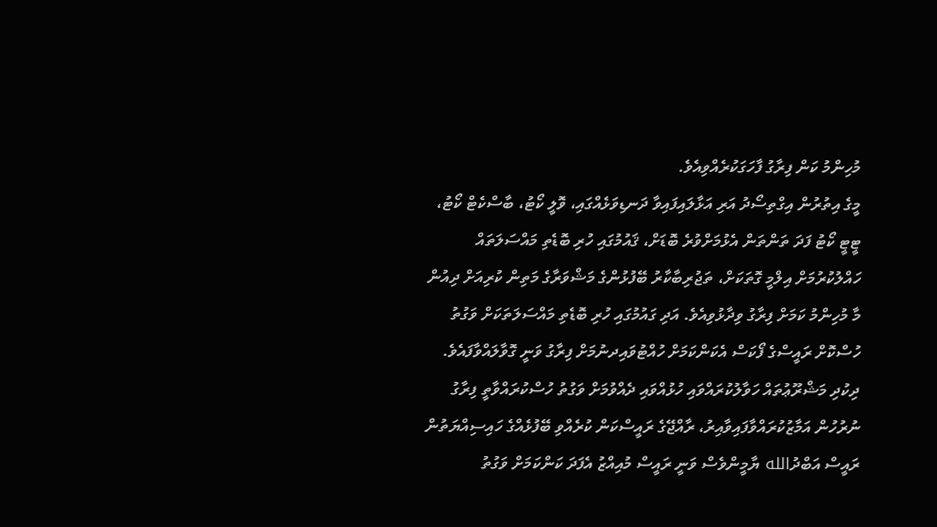މުހިންމު ކަން ފިރާގު ފާހަގަކުރެއްވިއެވެ.
މީގެ އިތުރުން އިގްތިސޯދު އަރި އަޅާލައިފައިވާ ދަނޑިވަޅެއްގައި، ވޮލީ ކޯޓު، ބާސްކެޓް ކޯޓު، ޓީޓީ ކޯޓު ފަދަ ތަންތަން އެޅުމަށްވުރެ ބޮޑަށް، ޤައުމުގައި ހުރި ބޮޑެތި މައްސަލަތައް ހައްލުކުރުމަށް އިލްމީ ގޮތަކަށް، ތަޖުރިބާކާރު ބޭފުޅުންގެ މަޝްވަރާގެ މަތިން ކުރިއަށް ދިއުން މާ މުހިންމު ކަމަށް ފިރާގު ވިދާޅުވިއެވެ. އަދި ގައުމުގައި ހުރި ބޮޑެތި މައްސަލަތަކަށް ވަގުތު ހުސްކޮށް ރައީސްގެ ފޯކަސް އެކަންކަމަށް ހުއްޓުވައިދނުމަށް ފިރާގު ވަނީ ގޮވާލައްވާފައެވެ.
ދިކުދި މަޝްރޫޢުތައް ހަވާލުކުރައްވައި ހުޅުއްވައި ދެއްވުމަށް ވަގުތު ހުސްކުރައްވާތީ ފިރާގު ނުރުހުން އަމާޒުކުރައްވާފައިވާއިރު، ރާއްޖޭގެ ރައީސްކަން ކުރެއްވި ބޭފުޅެއްގެ ހައިސިއްޔަތުން ރައީސް އަބްދުالله ޔާމީންވެސް ވަނީ ރައީސް މުއިއްޒު އެފަދަ ކަންކަމަށް ވަގުތު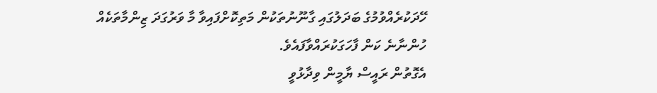ހޭދަކުރެއްވުމުގެ ބަދަލުގައި ގާނޫނުތަކުން މަތިކޮށްފައިވާ މާ ވަރުގަދަ ޒިންމާތަކެއް ހުންނާނެ ކަން ފާހަގަކުރައްވާފައެވެ.
އެގޮތުން ރައީސް ޔާމީން ވިދާޅުވީ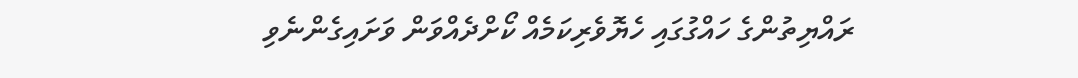ރައްޔިތުންގެ ހައްގުގައި ހެޔޮވެރިކަމެއް ކޯށްދެއްވަން ވަށައިގެންނެވި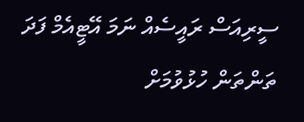ސީރިއަސް ރައީސެއް ނަމަ އޭޓީއެމް ފަދަ ތަންތަން ހުޅުވުމަށް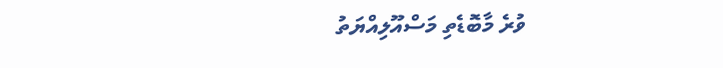ވުރެ މާބޮޑެތި މަސްއޫލިއްޔަތު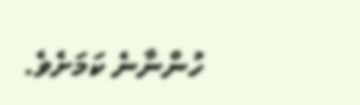ހުންނާނެ ކަމަށެވެ.